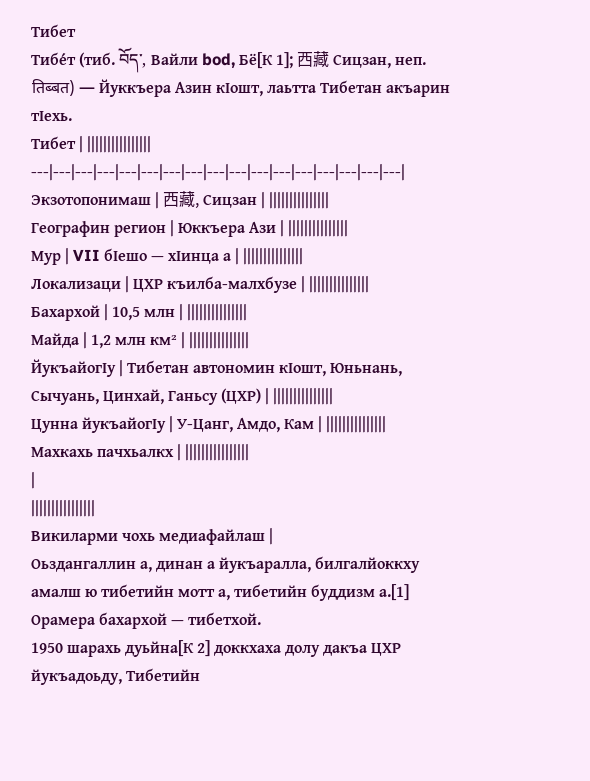Тибет
Тибе́т (тиб. བོད་, Вайли bod, Бё[К 1]; 西藏 Сицзан, неп. तिब्बत) — Йуккъера Азин кӀошт, лаьтта Тибетан акъарин тӀехь.
Тибет | ||||||||||||||||
---|---|---|---|---|---|---|---|---|---|---|---|---|---|---|---|---|
Экзотопонимаш | 西藏, Сицзан | |||||||||||||||
Географин регион | Юккъера Ази | |||||||||||||||
Мур | VII бӀешо — хӀинца а | |||||||||||||||
Локализаци | ЦХР къилба-малхбузе | |||||||||||||||
Бахархой | 10,5 млн | |||||||||||||||
Майда | 1,2 млн км² | |||||||||||||||
ЙукъайогӀу | Тибетан автономин кӀошт, Юньнань, Сычуань, Цинхай, Ганьсу (ЦХР) | |||||||||||||||
Цунна йукъайогӀу | У-Цанг, Амдо, Кам | |||||||||||||||
Махкахь пачхьалкх | ||||||||||||||||
|
||||||||||||||||
Викиларми чохь медиафайлаш |
Оьздангаллин а, динан а йукъаралла, билгалйоккху амалш ю тибетийн мотт а, тибетийн буддизм а.[1] Орамера бахархой — тибетхой.
1950 шарахь дуьйна[К 2] доккхаха долу дакъа ЦХР йукъадоьду, Тибетийн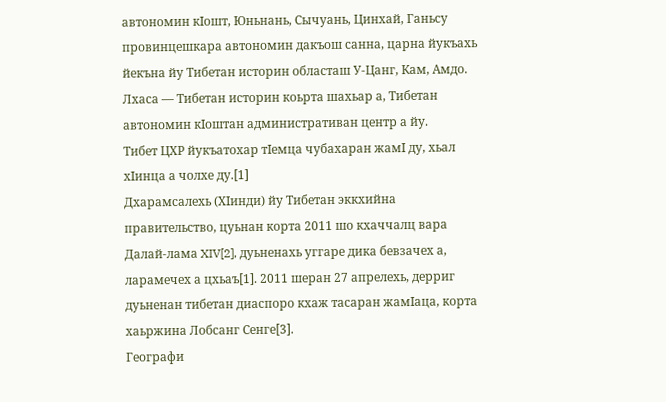автономин кӀошт, Юньнань, Сычуань, Цинхай, Ганьсу провинцешкара автономин дакъош санна, царна йукъахь йекъна йу Тибетан историн областаш У-Цанг, Кам, Амдо. Лхаса — Тибетан историн коьрта шахьар а, Тибетан автономин кӀоштан административан центр а йу.
Тибет ЦХР йукъатохар тӀемца чубахаран жамӀ ду, хьал хӀинца а чолхе ду.[1]
Дхарамсалехь (ХӀинди) йу Тибетан эккхийна правительство, цуьнан корта 2011 шо кхаччалц вара Далай-лама XIV[2], дуьненахь уггаре дика бевзачех а, ларамечех а цхьаъ[1]. 2011 шеран 27 апрелехь, дерриг дуьненан тибетан диаспоро кхаж тасаран жамӀаца, корта хаьржина Лобсанг Сенге[3].
Географи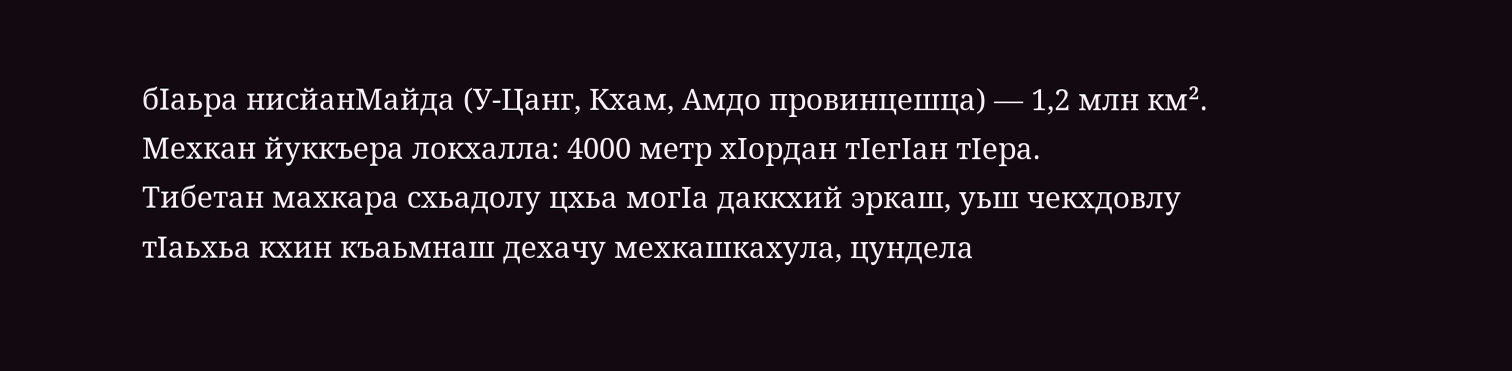бӀаьра нисйанМайда (У-Цанг, Кхам, Амдо провинцешца) — 1,2 млн км².
Мехкан йуккъера локхалла: 4000 метр хӀордан тӀегӀан тӀера.
Тибетан махкара схьадолу цхьа могӀа даккхий эркаш, уьш чекхдовлу тӀаьхьа кхин къаьмнаш дехачу мехкашкахула, цундела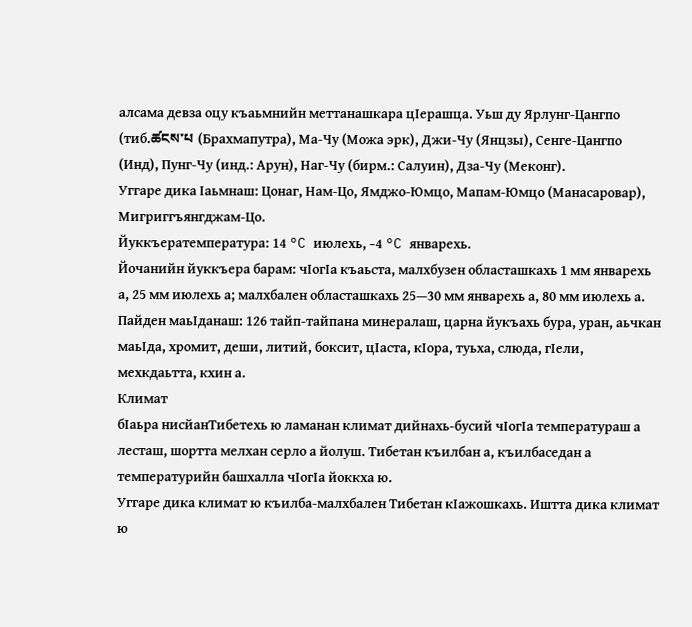алсама девза оцу къаьмнийн меттанашкара цӀерашца. Уьш ду Ярлунг-Цангпо (тиб.ཚངས་པ (Брахмапутра), Ма-Чу (Можа эрк), Джи-Чу (Янцзы), Сенге-Цангпо (Инд), Пунг-Чу (инд.: Арун), Наг-Чу (бирм.: Салуин), Дза-Чу (Меконг).
Уггаре дика Ӏаьмнаш: Цонаг, Нам-Цо, Ямджо-Юмцо, Мапам-Юмцо (Манасаровар), Мигриггъянгджам-Цо.
Йуккъератемпература: 14 °C июлехь, −4 °C январехь.
Йочанийн йуккъера барам: чӀогӀа къаьста, малхбузен областашкахь 1 мм январехь а, 25 мм июлехь а; малхбален областашкахь 25—30 мм январехь а, 80 мм июлехь а.
Пайден маьӀданаш: 126 тайп-тайпана минералаш, царна йукъахь бура, уран, аьчкан маьӀда, хромит, деши, литий, боксит, цӀаста, кӀора, туьха, слюда, гӀели, мехкдаьтта, кхин а.
Климат
бӀаьра нисйанТибетехь ю ламанан климат дийнахь-бусий чӀогӀа температураш а лесташ, шортта мелхан серло а йолуш. Тибетан къилбан а, къилбаседан а температурийн башхалла чӀогӀа йоккха ю.
Уггаре дика климат ю къилба-малхбален Тибетан кӀажошкахь. Иштта дика климат ю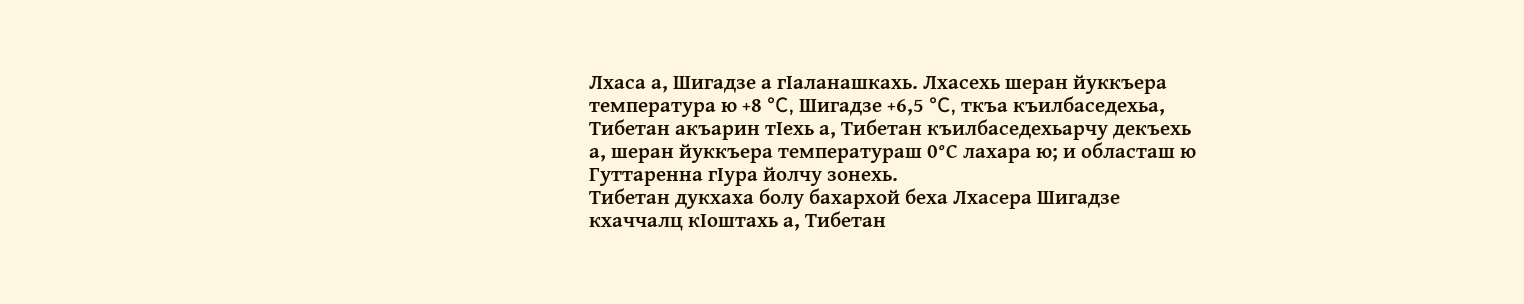Лхаса а, Шигадзе а гӀаланашкахь. Лхасехь шеран йуккъера температура ю +8 °C, Шигадзе +6,5 °C, ткъа къилбаседехьа, Тибетан акъарин тӀехь а, Тибетан къилбаседехьарчу декъехь а, шеран йуккъера температураш 0°С лахара ю; и областаш ю Гуттаренна гӀура йолчу зонехь.
Тибетан дукхаха болу бахархой беха Лхасера Шигадзе кхаччалц кӀоштахь а, Тибетан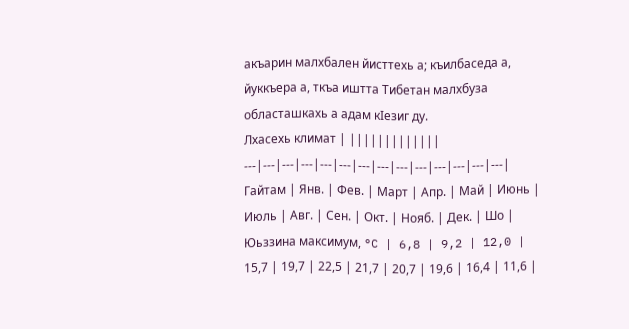акъарин малхбален йисттехь а; къилбаседа а, йуккъера а, ткъа иштта Тибетан малхбуза областашкахь а адам кӀезиг ду.
Лхасехь климат | |||||||||||||
---|---|---|---|---|---|---|---|---|---|---|---|---|---|
Гайтам | Янв. | Фев. | Март | Апр. | Май | Июнь | Июль | Авг. | Сен. | Окт. | Нояб. | Дек. | Шо |
Юьззина максимум, °C | 6,8 | 9,2 | 12,0 | 15,7 | 19,7 | 22,5 | 21,7 | 20,7 | 19,6 | 16,4 | 11,6 |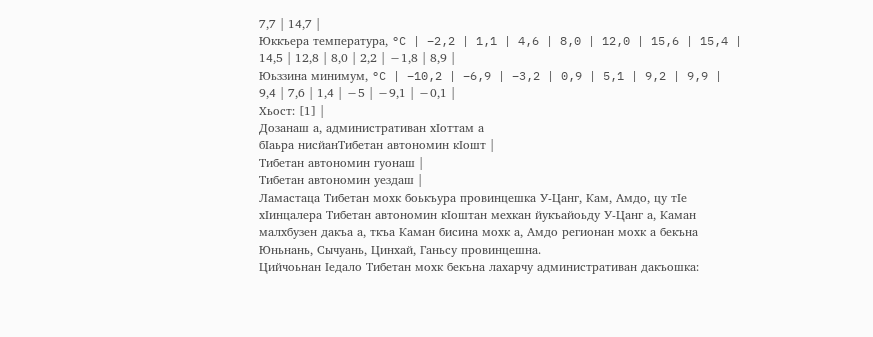7,7 | 14,7 |
Юккъера температура, °C | −2,2 | 1,1 | 4,6 | 8,0 | 12,0 | 15,6 | 15,4 | 14,5 | 12,8 | 8,0 | 2,2 | −1,8 | 8,9 |
Юьззина минимум, °C | −10,2 | −6,9 | −3,2 | 0,9 | 5,1 | 9,2 | 9,9 | 9,4 | 7,6 | 1,4 | −5 | −9,1 | −0,1 |
Хьост: [1] |
Дозанаш а, административан хӀоттам а
бӀаьра нисйанТибетан автономин кӀошт |
Тибетан автономин гуонаш |
Тибетан автономин уездаш |
Ламастаца Тибетан мохк боькъура провинцешка У-Цанг, Кам, Амдо, цу тӀе хӀинцалера Тибетан автономин кӀоштан мехкан йукъайоьду У-Цанг а, Каман малхбузен дакъа а, ткъа Каман бисина мохк а, Амдо регионан мохк а бекъна Юньнань, Сычуань, Цинхай, Ганьсу провинцешна.
Цийчоьнан Ӏедало Тибетан мохк бекъна лахарчу административан дакъошка: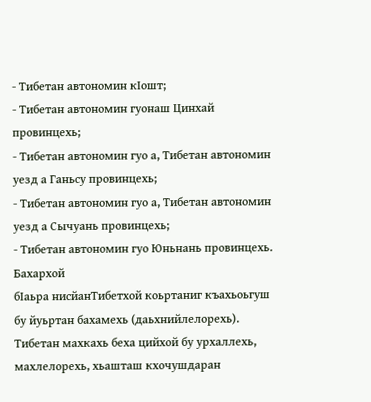- Тибетан автономин кӀошт;
- Тибетан автономин гуонаш Цинхай провинцехь;
- Тибетан автономин гуо а, Тибетан автономин уезд а Ганьсу провинцехь;
- Тибетан автономин гуо а, Тибетан автономин уезд а Сычуань провинцехь;
- Тибетан автономин гуо Юньнань провинцехь.
Бахархой
бӀаьра нисйанТибетхой коьртаниг къахьоьгуш бу йуьртан бахамехь (даьхнийлелорехь). Тибетан махкахь беха цийхой бу урхаллехь, махлелорехь, хьашташ кхочушдаран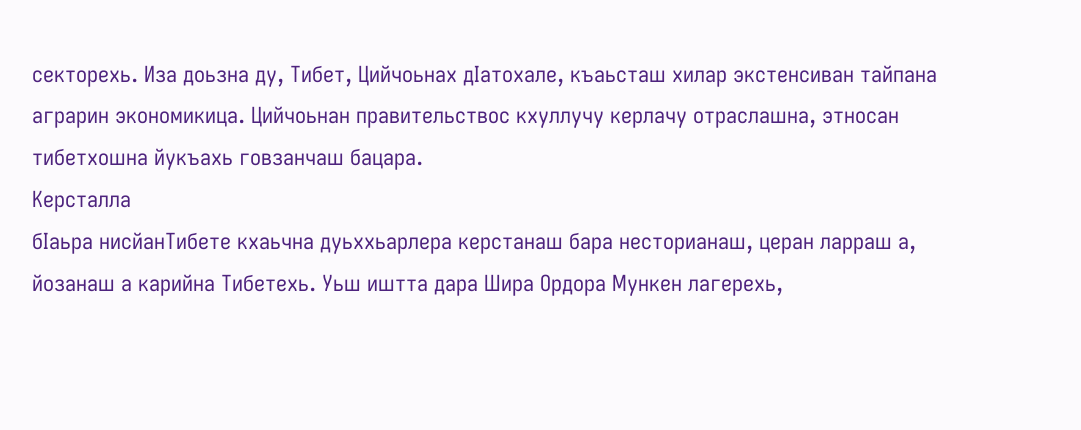секторехь. Иза доьзна ду, Тибет, Цийчоьнах дӀатохале, къаьсташ хилар экстенсиван тайпана аграрин экономикица. Цийчоьнан правительствос кхуллучу керлачу отраслашна, этносан тибетхошна йукъахь говзанчаш бацара.
Керсталла
бӀаьра нисйанТибете кхаьчна дуьххьарлера керстанаш бара несторианаш, церан ларраш а, йозанаш а карийна Тибетехь. Уьш иштта дара Шира Ордора Мункен лагерехь,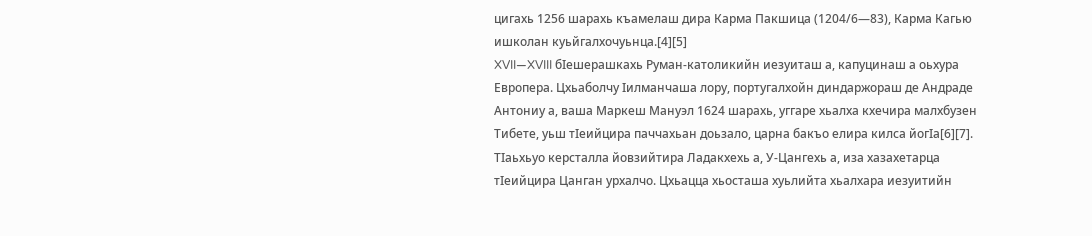цигахь 1256 шарахь къамелаш дира Карма Пакшица (1204/6—83), Карма Кагью ишколан куьйгалхочуьнца.[4][5]
XVII—XVIII бӀешерашкахь Руман-католикийн иезуиташ а, капуцинаш а оьхура Европера. Цхьаболчу Ӏилманчаша лору, португалхойн диндаржораш де Андраде Антониу а, ваша Маркеш Мануэл 1624 шарахь, уггаре хьалха кхечира малхбузен Тибете, уьш тӀеийцира паччахьан доьзало, царна бакъо елира килса йогӀа[6][7]. ТӀаьхьуо керсталла йовзийтира Ладакхехь а, У-Цангехь а, иза хазахетарца тӀеийцира Цанган урхалчо. Цхьацца хьосташа хуьлийта хьалхара иезуитийн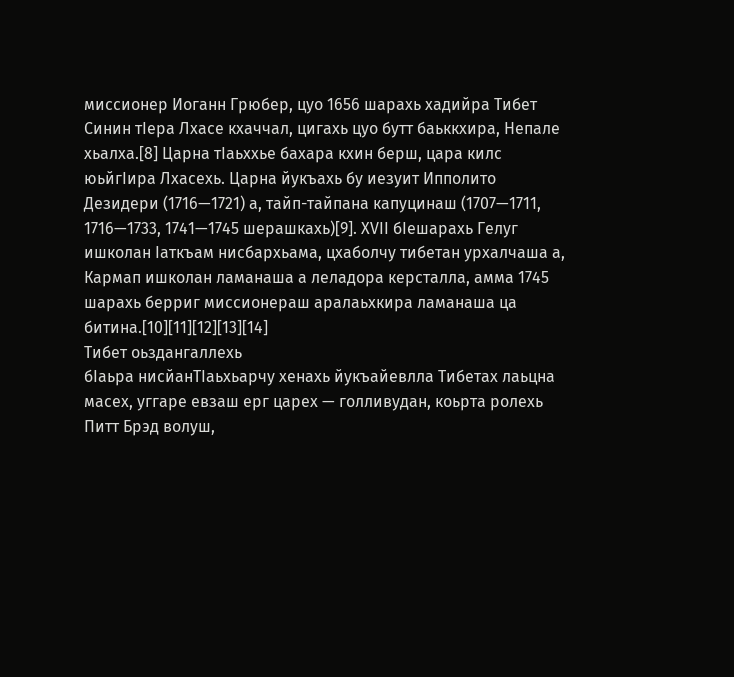миссионер Иоганн Грюбер, цуо 1656 шарахь хадийра Тибет Синин тӀера Лхасе кхаччал, цигахь цуо бутт баьккхира, Непале хьалха.[8] Царна тӀаьххье бахара кхин берш, цара килс юьйгӀира Лхасехь. Царна йукъахь бу иезуит Ипполито Дезидери (1716—1721) а, тайп-тайпана капуцинаш (1707—1711, 1716—1733, 1741—1745 шерашкахь)[9]. XVII бӀешарахь Гелуг ишколан Ӏаткъам нисбархьама, цхаболчу тибетан урхалчаша а, Кармап ишколан ламанаша а леладора керсталла, амма 1745 шарахь берриг миссионераш аралаьхкира ламанаша ца битина.[10][11][12][13][14]
Тибет оьздангаллехь
бӀаьра нисйанТӀаьхьарчу хенахь йукъайевлла Тибетах лаьцна масех, уггаре евзаш ерг царех — голливудан, коьрта ролехь Питт Брэд волуш,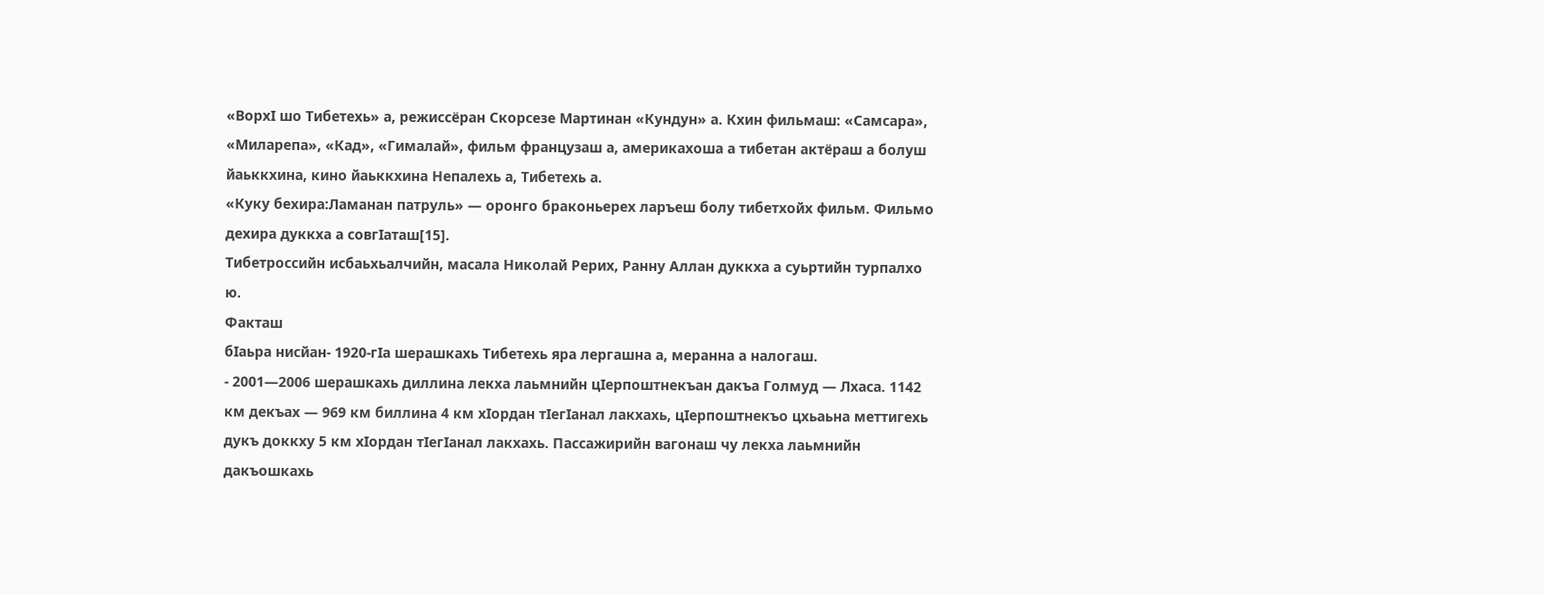«ВорхӀ шо Тибетехь» а, режиссёран Скорсезе Мартинан «Кундун» а. Кхин фильмаш: «Самсара», «Миларепа», «Кад», «Гималай», фильм французаш а, америкахоша а тибетан актёраш а болуш йаьккхина, кино йаьккхина Непалехь а, Тибетехь а.
«Куку бехира:Ламанан патруль» — оронго браконьерех ларъеш болу тибетхойх фильм. Фильмо дехира дуккха а совгӀаташ[15].
Тибетроссийн исбаьхьалчийн, масала Николай Рерих, Ранну Аллан дуккха а суьртийн турпалхо ю.
Факташ
бӀаьра нисйан- 1920-гӀа шерашкахь Тибетехь яра лергашна а, меранна а налогаш.
- 2001—2006 шерашкахь диллина лекха лаьмнийн цӀерпоштнекъан дакъа Голмуд — Лхаса. 1142 км декъах — 969 км биллина 4 км хӀордан тӀегӀанал лакхахь, цӀерпоштнекъо цхьаьна меттигехь дукъ доккху 5 км хӀордан тӀегӀанал лакхахь. Пассажирийн вагонаш чу лекха лаьмнийн дакъошкахь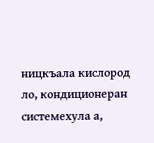ницкъала кислород ло, кондиционеран системехула а,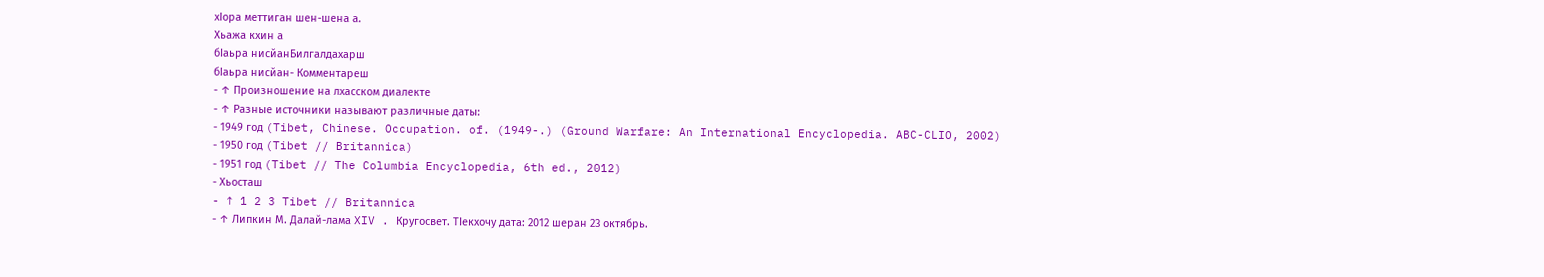хӀора меттиган шен-шена а.
Хьажа кхин а
бӀаьра нисйанБилгалдахарш
бӀаьра нисйан- Комментареш
- ↑ Произношение на лхасском диалекте
- ↑ Разные источники называют различные даты:
- 1949 год (Tibet, Chinese. Occupation. of. (1949-.) (Ground Warfare: An International Encyclopedia. ABC-CLIO, 2002)
- 1950 год (Tibet // Britannica)
- 1951 год (Tibet // The Columbia Encyclopedia, 6th ed., 2012)
- Хьосташ
- ↑ 1 2 3 Tibet // Britannica
- ↑ Липкин М. Далай-лама XIV . Кругосвет. ТӀекхочу дата: 2012 шеран 23 октябрь.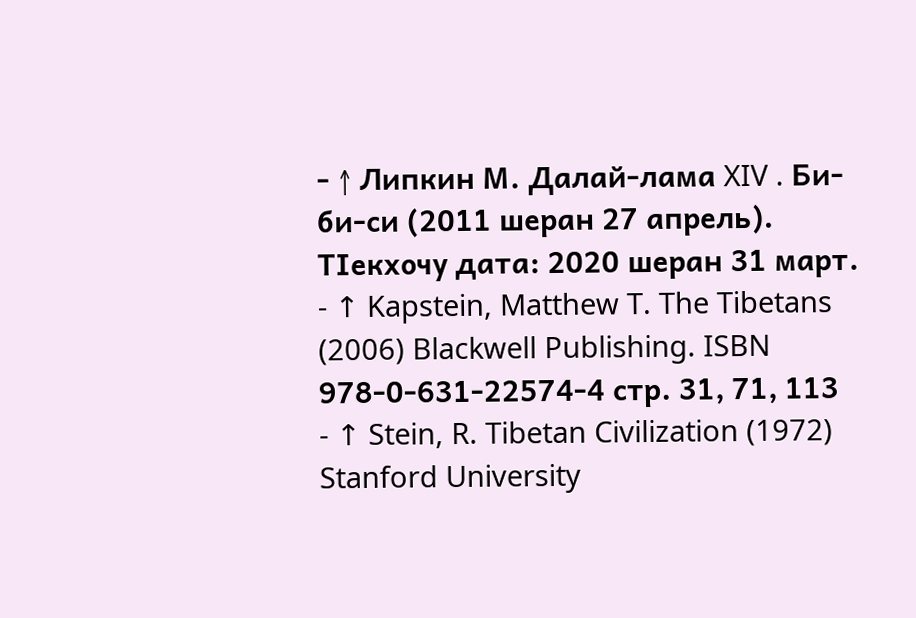- ↑ Липкин М. Далай-лама XIV . Би-би-си (2011 шеран 27 апрель). ТӀекхочу дата: 2020 шеран 31 март.
- ↑ Kapstein, Matthew T. The Tibetans (2006) Blackwell Publishing. ISBN 978-0-631-22574-4 стр. 31, 71, 113
- ↑ Stein, R. Tibetan Civilization (1972) Stanford University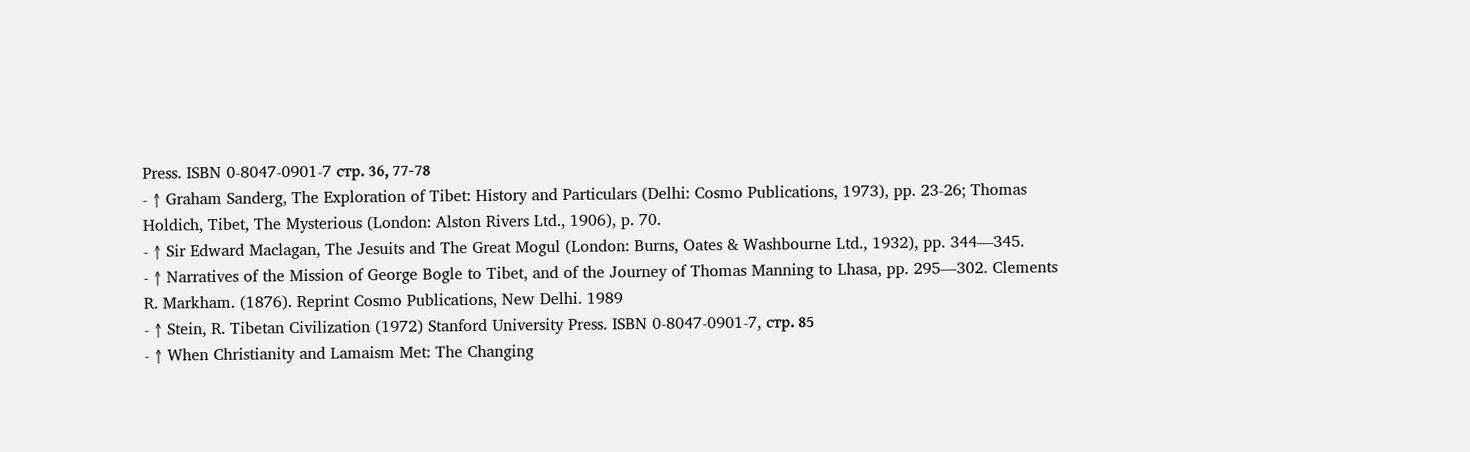Press. ISBN 0-8047-0901-7 стр. 36, 77-78
- ↑ Graham Sanderg, The Exploration of Tibet: History and Particulars (Delhi: Cosmo Publications, 1973), pp. 23-26; Thomas Holdich, Tibet, The Mysterious (London: Alston Rivers Ltd., 1906), p. 70.
- ↑ Sir Edward Maclagan, The Jesuits and The Great Mogul (London: Burns, Oates & Washbourne Ltd., 1932), pp. 344—345.
- ↑ Narratives of the Mission of George Bogle to Tibet, and of the Journey of Thomas Manning to Lhasa, pp. 295—302. Clements R. Markham. (1876). Reprint Cosmo Publications, New Delhi. 1989
- ↑ Stein, R. Tibetan Civilization (1972) Stanford University Press. ISBN 0-8047-0901-7, стр. 85
- ↑ When Christianity and Lamaism Met: The Changing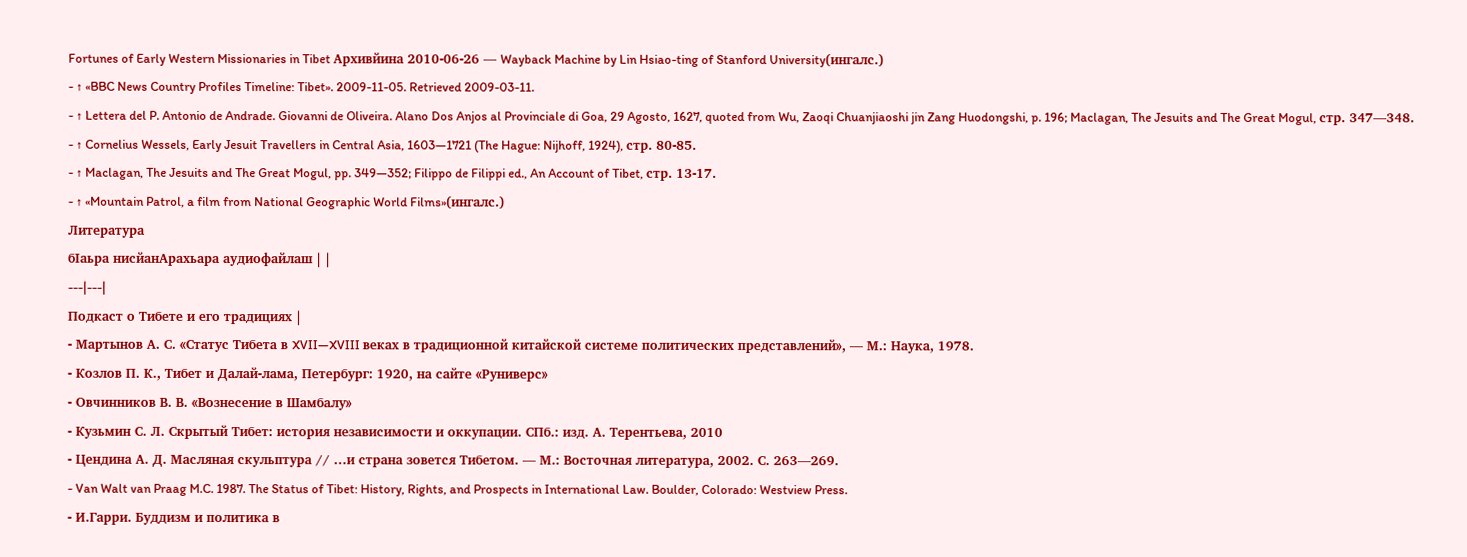Fortunes of Early Western Missionaries in Tibet Архивйина 2010-06-26 — Wayback Machine by Lin Hsiao-ting of Stanford University(ингалс.)
- ↑ «BBC News Country Profiles Timeline: Tibet». 2009-11-05. Retrieved 2009-03-11.
- ↑ Lettera del P. Antonio de Andrade. Giovanni de Oliveira. Alano Dos Anjos al Provinciale di Goa, 29 Agosto, 1627, quoted from Wu, Zaoqi Chuanjiaoshi jin Zang Huodongshi, p. 196; Maclagan, The Jesuits and The Great Mogul, стр. 347—348.
- ↑ Cornelius Wessels, Early Jesuit Travellers in Central Asia, 1603—1721 (The Hague: Nijhoff, 1924), стр. 80-85.
- ↑ Maclagan, The Jesuits and The Great Mogul, pp. 349—352; Filippo de Filippi ed., An Account of Tibet, стр. 13-17.
- ↑ «Mountain Patrol, a film from National Geographic World Films»(ингалс.)
Литература
бӀаьра нисйанАрахьара аудиофайлаш | |
---|---|
Подкаст о Тибете и его традициях |
- Мартынов А. С. «Статус Тибета в XVII—XVIII веках в традиционной китайской системе политических представлений», — М.: Наука, 1978.
- Козлов П. К., Тибет и Далай-лама, Петербург: 1920, на сайте «Руниверс»
- Овчинников В. В. «Вознесение в Шамбалу»
- Кузьмин С. Л. Скрытый Тибет: история независимости и оккупации. СПб.: изд. А. Терентьева, 2010
- Цендина А. Д. Масляная скульптура // …и страна зовется Тибетом. — М.: Восточная литература, 2002. С. 263—269.
- Van Walt van Praag M.C. 1987. The Status of Tibet: History, Rights, and Prospects in International Law. Boulder, Colorado: Westview Press.
- И.Гарри. Буддизм и политика в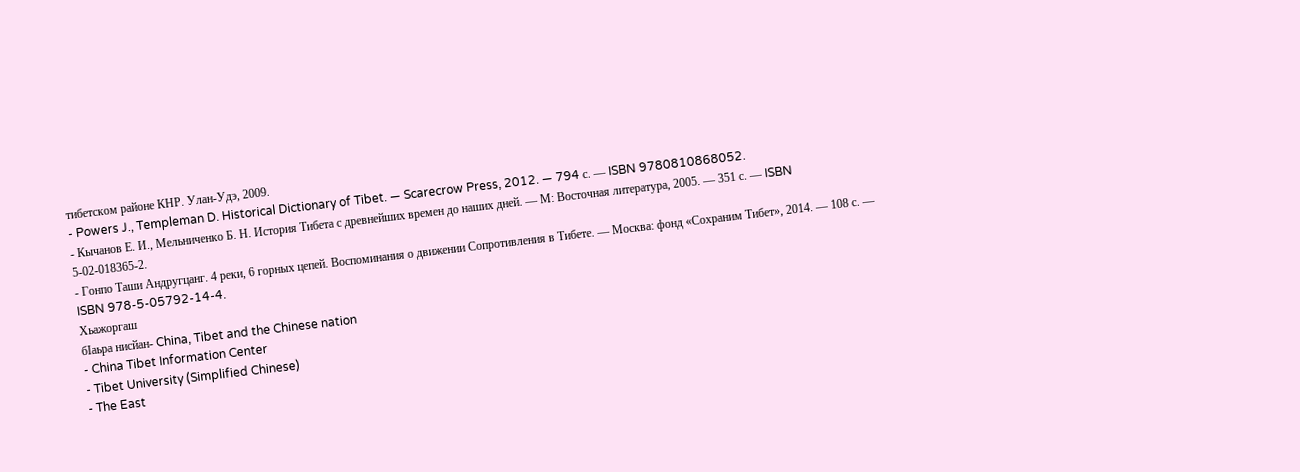тибетском районе КНР. Улан-Удэ, 2009.
- Powers J., Templeman D. Historical Dictionary of Tibet. — Scarecrow Press, 2012. — 794 с. — ISBN 9780810868052.
- Кычанов Е. И., Мельниченко Б. Н. История Тибета с древнейших времен до наших дней. — М: Восточная литература, 2005. — 351 с. — ISBN 5-02-018365-2.
- Гонпо Таши Андругцанг. 4 реки, 6 горных цепей. Воспоминания о движении Сопротивления в Тибете. — Москва: фонд «Сохраним Тибет», 2014. — 108 с. — ISBN 978-5-05792-14-4.
Хьажоргаш
бӀаьра нисйан- China, Tibet and the Chinese nation
- China Tibet Information Center
- Tibet University (Simplified Chinese)
- The East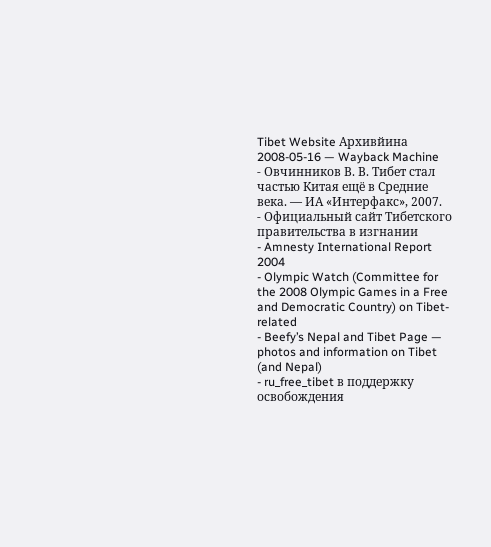Tibet Website Архивйина 2008-05-16 — Wayback Machine
- Овчинников В. В. Тибет стал частью Китая ещё в Средние века. — ИА «Интерфакс», 2007.
- Официальный сайт Тибетского правительства в изгнании
- Amnesty International Report 2004
- Olympic Watch (Committee for the 2008 Olympic Games in a Free and Democratic Country) on Tibet-related
- Beefy’s Nepal and Tibet Page — photos and information on Tibet (and Nepal)
- ru_free_tibet в поддержку освобождения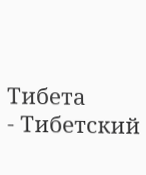Тибета
- Тибетский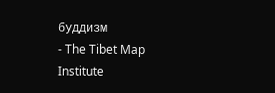буддизм
- The Tibet Map Institute